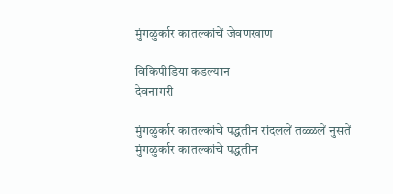मुंगळुर्कार कातल्कांचें जेवणखाण

विकिपीडिया कडल्यान
देवनागरी

मुंगळुर्कार कातल्कांचे पद्धतीन रांदललें तळ्ळलें नुसतें
मुंगळुर्कार कातल्कांचे पद्धतीन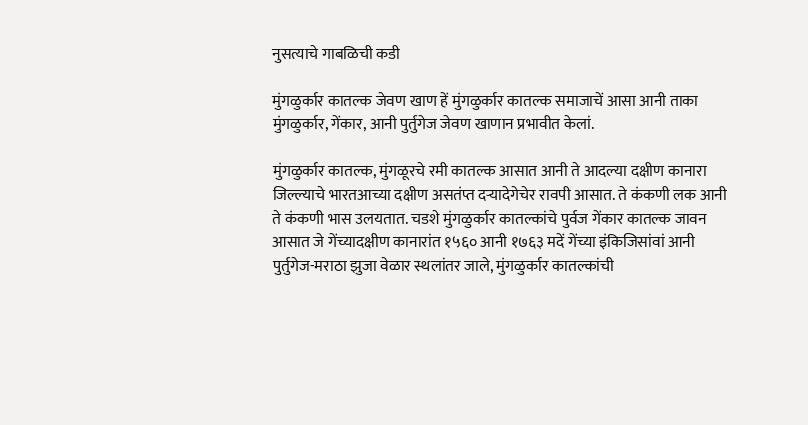नुसत्याचे गाबळिची कडी

मुंगळुर्कार कातल्क जेवण खाण हें मुंगळुर्कार कातल्क समाजाचें आसा आनी ताका मुंगळुर्कार, गेंकार, आनी पुर्तुगेज जेवण खाणान प्रभावीत केलां.

मुंगळुर्कार कातल्क, मुंगळूरचे रमी कातल्क आसात आनी ते आदल्या दक्षीण कानारा जिल्ल्याचे भारतआच्या दक्षीण असतंप्त दऱ्यादेगेचेर रावपी आसात. ते कंकणी लक आनी ते कंकणी भास उलयतात. चडशे मुंगळुर्कार कातल्कांचे पुर्वज गेंकार कातल्क जावन आसात जे गेंच्यादक्षीण कानारांत १५६० आनी १७६३ मदें गेंच्या इंकिजिसांवां आनी पुर्तुगेज-मराठा झुजा वेळार स्थलांतर जाले, मुंगळुर्कार कातल्कांची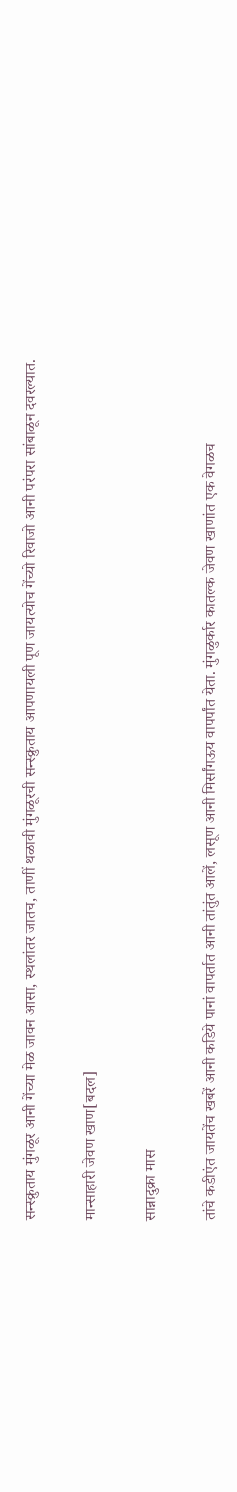सन्स्क्रुताय मुंगळूर आनी गेंच्या मेळ जावन आसा, स्थलांतर जातच, ताणीं थळावी मुंगळूरची सन्स्क्रुताय आपणायली पूण जायत्योच गेंच्यो रिवाजो आनी परंपरा सांबाळून दवरल्यात.

मान्साहारी जेवण खाण[बदल]

सान्नादुक्रा मास

तांचे कडीएंत जायतेंच खबरें आनी कडिये पानां वापर्तात आनी तांतुंत आलें, लसूण आनी मिर्सांगऊय वापर्पांत येता. मुंगळुर्कार कातल्क जेवण खाणांत एक वेगळच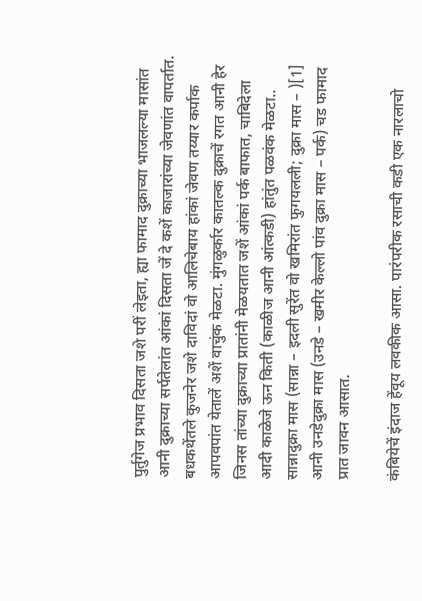पुर्तुगेज प्रभाव दिसता जशे परीं लेइता, ह्या फामाद दुक्राच्या भाजलल्या मासांत आनी दुक्राच्या सर्पतेलांत आंकां दिसता जें दे कशें काजारांच्या जेवणांत वापर्तात. बधकथेंतले कुजनेर जशे दाविदां वो आलिचेबाय हांकां जेवण तय्यार कर्पाक आपवपांत येतालें अशें वाचुंक मेळटा. मुंगळुर्कार कातल्क दुक्राचें रगत आनी हेर जिनस तांच्या दुक्राच्या प्रातांनी मेळयतात जशें आंकां पर्क बाफात, चाबिदेला आदी काळेजे ऊन किती (काळीज आनी आंत्कडी) हांतुंत पळवंक मेळटा.. सान्नादुक्रा मास (सान्ना – इदली सुरेंत वो खमिरांत फुगयलली; दुक्रा मास – )[1] आनी उनडेदुक्रा मास (उनडे – खमीर केल्लो पांव दुक्रा मास – पर्क) चड फामाद प्रात जावन आसात.

कंबियेचें इंदाज हेंवूय लवकीक आसा. पारंपरीक रसाची कडी एक नारलाचो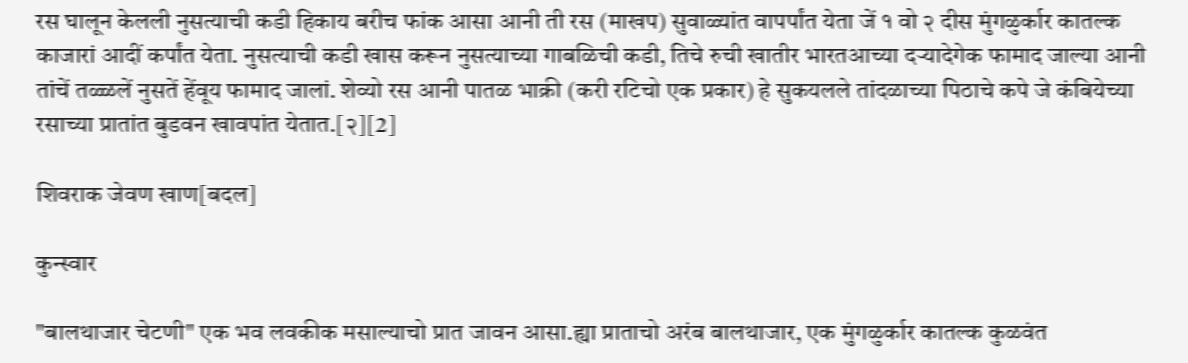रस घालून केलली नुसत्याची कडी हिकाय बरीच फांक आसा आनी ती रस (माखप) सुवाळ्यांत वापर्पांत येता जें १ वो २ दीस मुंगळुर्कार कातल्क काजारां आदीं कर्पांत येता. नुसत्याची कडी खास करून नुसत्याच्या गाबळिची कडी, तिचे रुची खातीर भारतआच्या दऱ्यादेगेक फामाद जाल्या आनी तांचें तळ्ळलें नुसतें हेंवूय फामाद जालां. शेव्यो रस आनी पातळ भाक्री (करी रटिचो एक प्रकार) हे सुकयलले तांदळाच्या पिठाचे कपे जे कंबियेच्या रसाच्या प्रातांत बुडवन खावपांत येतात.[२][2]

शिवराक जेवण खाण[बदल]

कुन्स्वार

"बालथाजार चेटणी" एक भव लवकीक मसाल्याचो प्रात जावन आसा.ह्या प्राताचो अरंब बालथाजार, एक मुंगळुर्कार कातल्क कुळवंत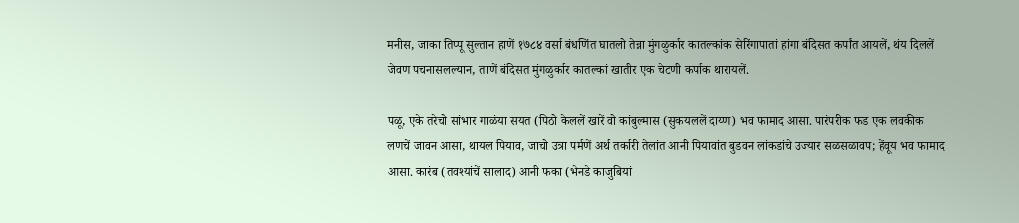मनीस, जाका तिप्पू सुल्तान हाणें १७८४ वर्सा बंधणिंत घातलो तेन्ना मुंगळुर्कार कातल्कांक सेरिंगापातां हांगा बंदिसत कर्पांत आयलें, थंय दिललें जेवण पचनासलल्यान, ताणें बंदिसत मुंगळुर्कार कातल्कां खातीर एक चेटणी कर्पाक थारायलें.

पळू, एके तरेचो सांभार गाळंया सयत (पिठो केललें खारें वो कांबुल्मास (सुकयललें दाय्ण) भव फामाद आसा. पारंपरीक फड एक लवकीक लणचें जावन आसा, थायल पियाव, जाचो उत्रा पर्मणें अर्थ तर्कारी तेलांत आनी पियावांत बुडवन लांकडांचे उज्यार सळसळावप; हेंवूय भव फामाद आसा. कारंब (तवश्यांचें सालाद) आनी फका (भेनडे काजुबियां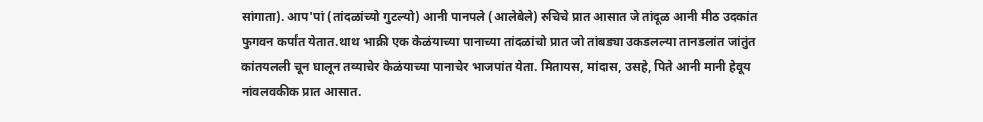सांगाता). आप'पां (तांदळांच्यो गुटल्यो) आनी पानपले (आलेबेले) रुचिचे प्रात आसात जे तांदूळ आनी मीठ उदकांत फुगवन कर्पांत येतात.थाथ भाक्री एक केळंयाच्या पानाच्या तांदळांचो प्रात जो तांबड्या उकडलल्या तानडलांत जांतुंत कांतयलली चून घालून तव्याचेर केळंयाच्या पानाचेर भाजपांत येता. मितायस, मांदास, उसहे, पिते आनी मानी हेवूय नांवलवकीक प्रात आसात.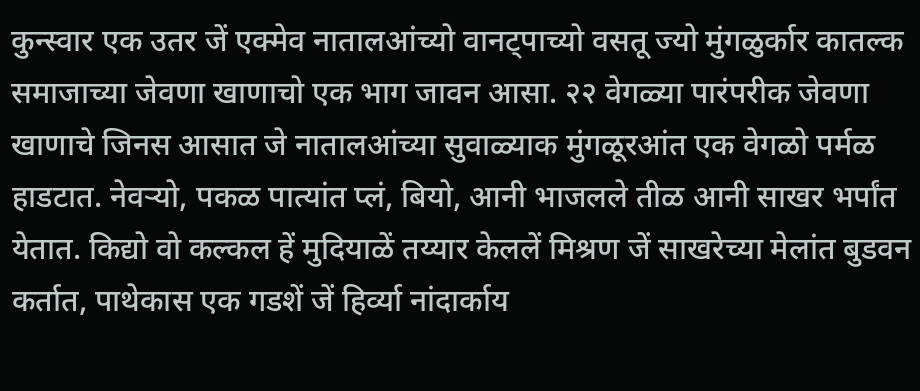कुन्स्वार एक उतर जें एक्मेव नातालआंच्यो वानट्पाच्यो वसतू ज्यो मुंगळुर्कार कातल्क समाजाच्या जेवणा खाणाचो एक भाग जावन आसा. २२ वेगळ्या पारंपरीक जेवणा खाणाचे जिनस आसात जे नातालआंच्या सुवाळ्याक मुंगळूरआंत एक वेगळो पर्मळ हाडटात. नेवऱ्यो, पकळ पात्यांत प्लं, बियो, आनी भाजलले तीळ आनी साखर भर्पांत येतात. किद्यो वो कल्कल हें मुदियाळें तय्यार केललें मिश्रण जें साखरेच्या मेलांत बुडवन कर्तात, पाथेकास एक गडशें जें हिर्व्या नांदार्काय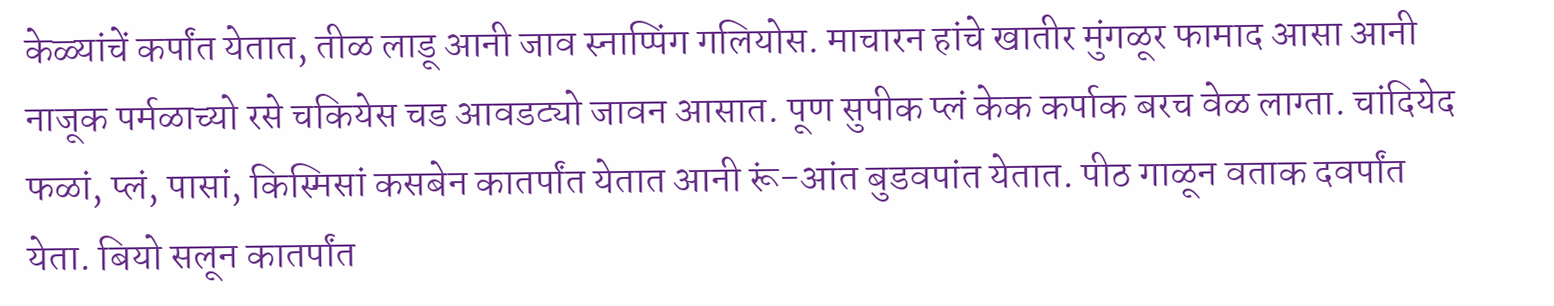केळ्यांचें कर्पांत येतात, तीळ लाडू आनी जाव स्नाप्पिंग गलियोस. माचारन हांचे खातीर मुंगळूर फामाद आसा आनी नाजूक पर्मळाच्यो रसे चकियेस चड आवडट्यो जावन आसात. पूण सुपीक प्लं केक कर्पाक बरच वेळ लाग्ता. चांदियेद फळां, प्लं, पासां, किस्मिसां कसबेन कातर्पांत येतात आनी रूं-आंत बुडवपांत येतात. पीठ गाळून वताक दवर्पांत येता. बियो सलून कातर्पांत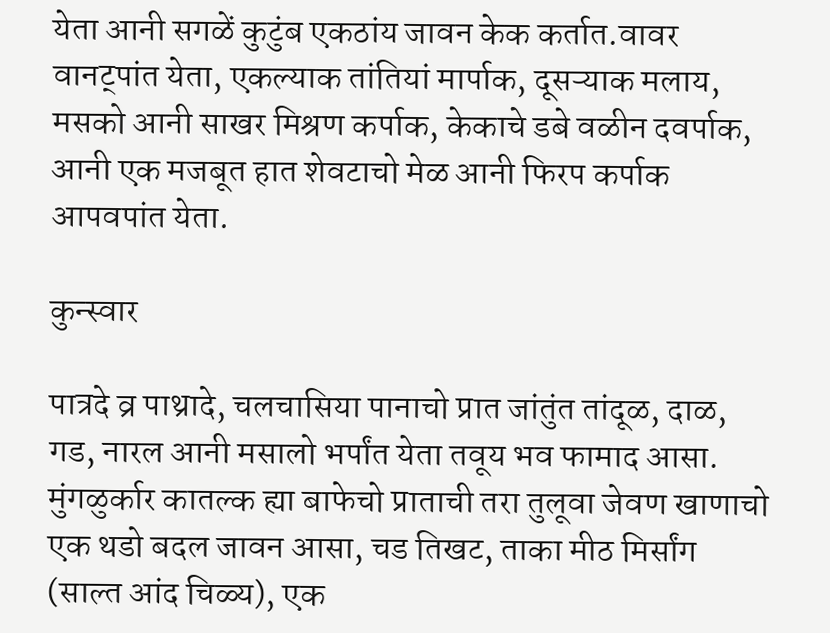येता आनी सगळें कुटुंब एकठांय जावन केक कर्तात.वावर वानट्पांत येता, एकल्याक तांतियां मार्पाक, दूसऱ्याक मलाय, मसको आनी साखर मिश्रण कर्पाक, केकाचे डबे वळीन दवर्पाक, आनी एक मजबूत हात शेवटाचो मेळ आनी फिरप कर्पाक आपवपांत येता.

कुन्स्वार

पात्रदे व्र पाथ्रादे, चलचासिया पानाचो प्रात जांतुंत तांदूळ, दाळ, गड, नारल आनी मसालो भर्पांत येता तवूय भव फामाद आसा. मुंगळुर्कार कातल्क ह्या बाफेचो प्राताची तरा तुलूवा जेवण खाणाचो एक थडो बदल जावन आसा, चड तिखट, ताका मीठ मिर्सांग (साल्त आंद चिळ्य), एक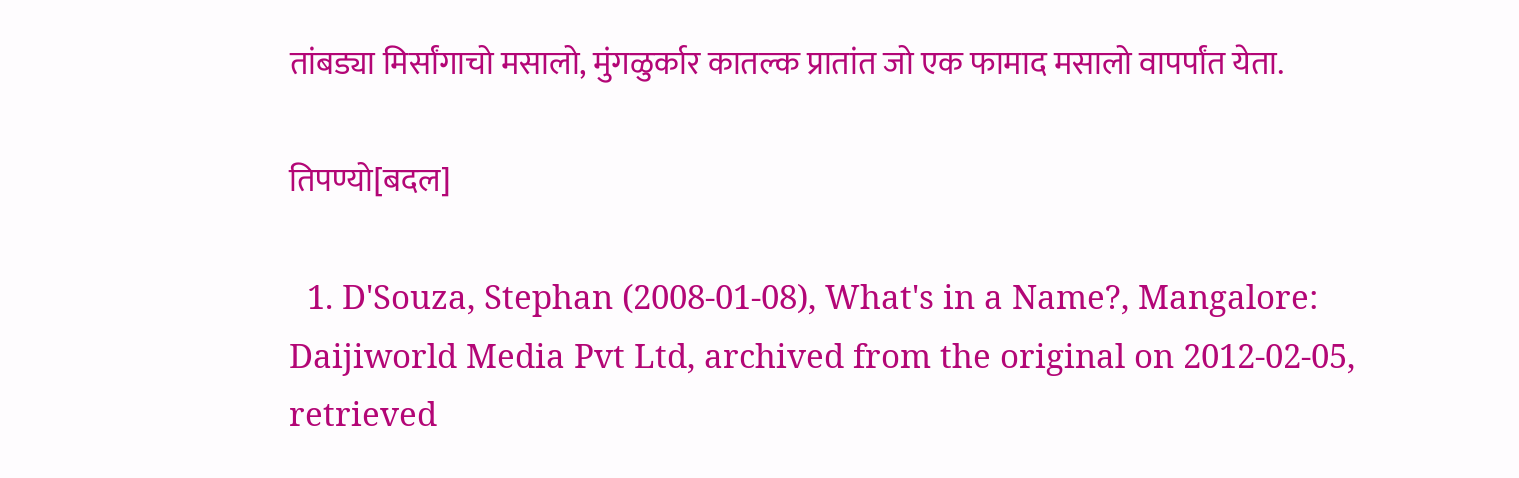तांबड्या मिर्सांगाचो मसालो, मुंगळुर्कार कातल्क प्रातांत जो एक फामाद मसालो वापर्पांत येता.

तिपण्यो[बदल]

  1. D'Souza, Stephan (2008-01-08), What's in a Name?, Mangalore: Daijiworld Media Pvt Ltd, archived from the original on 2012-02-05, retrieved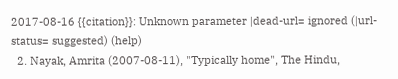2017-08-16 {{citation}}: Unknown parameter |dead-url= ignored (|url-status= suggested) (help)
  2. Nayak, Amrita (2007-08-11), "Typically home", The Hindu,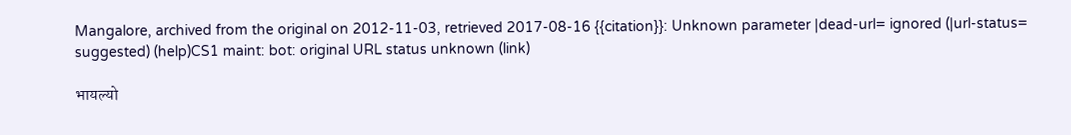Mangalore, archived from the original on 2012-11-03, retrieved 2017-08-16 {{citation}}: Unknown parameter |dead-url= ignored (|url-status= suggested) (help)CS1 maint: bot: original URL status unknown (link)

भायल्यो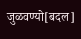जुळवण्यो[बदल]